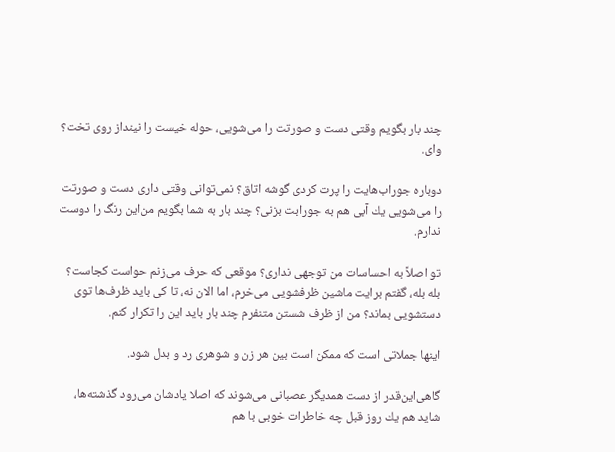چند بار بگویم وقتی دست و صورتت را می‌شویی، حوله خیست را نینداز روی تخت؟ وای.

دوباره جوراب‌هایت را پرت كردی گوشه اتاق؟ نمی‌توانی وقتی داری دست و صورتت را می‌شویی یك آبی هم به جورابت بزنی؟ چند بار به شما بگویم من‌این رنگ را دوست ندارم.

تو اصلاً به احساسات من توجهی نداری؟ موقعی كه حرف می‌زنم حواست كجاست؟ بله بله، گفتم برایت ماشین ظرفشویی می‌خرم، اما الان نه، تا كی باید ظرف‌ها توی دستشویی بماند؟ من از ظرف شستن متنفرم چند بار باید این را تكرار كنم.

اینها جملاتی است كه ممكن است بین هر زن و شوهری رد و بدل شود.

گاهی‌این‌قدر از دست همدیگر عصبانی می‌شوند كه اصلا یادشان می‌رود گذشته‌ها، شاید هم یك روز قبل چه خاطرات خوبی با هم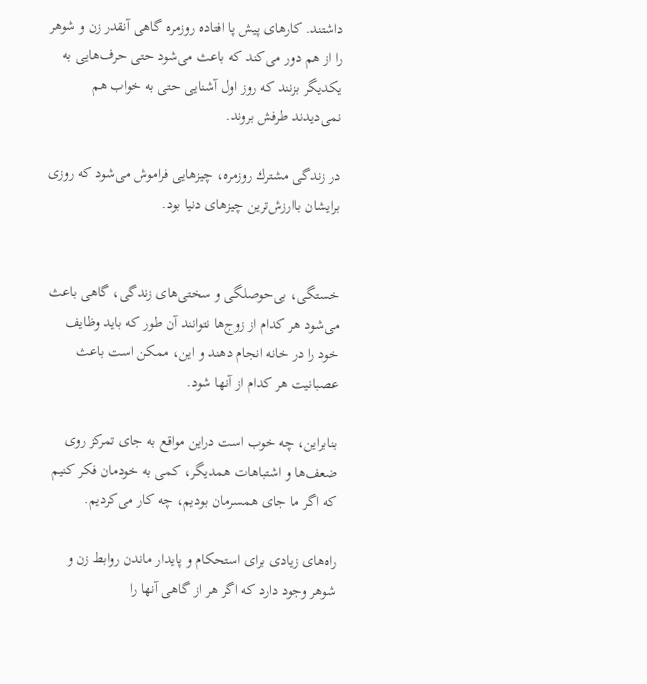داشتند. كارهای پیش پا افتاده روزمره گاهی آنقدر زن و شوهر را از هم دور می‌كند كه باعث می‌شود حتی حرف‌هایی به یكدیگر بزنند كه روز اول آشنایی حتی به خواب هم نمی‌دیدند طرفش بروند.

در زندگی مشترك روزمره، چیزهایی فراموش می‌شود كه روزی برایشان باارزش‌ترین چیزهای دنیا بود.


خستگی، بی‌حوصلگی و سختی‌های زندگی، گاهی باعث می‌شود هر كدام از زوج‌ها نتوانند آن طور كه باید وظایف خود را در خانه انجام دهند و ‌این، ممكن است باعث عصبانیت هر كدام از آنها شود.

بنابراین، چه خوب است در‌این مواقع به جای تمركز روی ضعف‌ها و اشتباهات همدیگر، كمی به خودمان فكر كنیم كه اگر ما جای همسرمان بودیم، چه كار می‌كردیم.

راه‌های زیادی برای استحكام و پایدار ماندن روابط زن و شوهر وجود دارد كه اگر هر از گاهی آنها را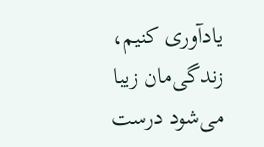یادآوری كنیم، زندگی‌مان زیبا می‌شود درست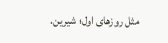مثل روزهای اول؛ شیرین.